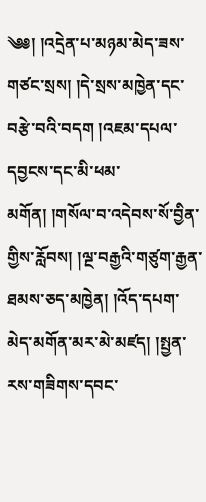༄༅། །འདྲེན་པ་མཉམ་མེད་ཟས་གཙང་སྲས། །དེ་སྲས་མཁྱེན་དང་བརྩེ་བའི་བདག །འཇམ་དཔལ་དབྱངས་དང་མི་ཕམ་མགོན། །གསོལ་བ་འདེབས་སོ་བྱིན་གྱིས་རློབས། །ལྔ་བརྒྱའི་གཙུག་རྒྱན་ཐམས་ཅད་མཁྱེན། །འོད་དཔག་མེད་མགོན་མར་མེ་མཛད། །སྤྱན་རས་གཟིགས་དབང་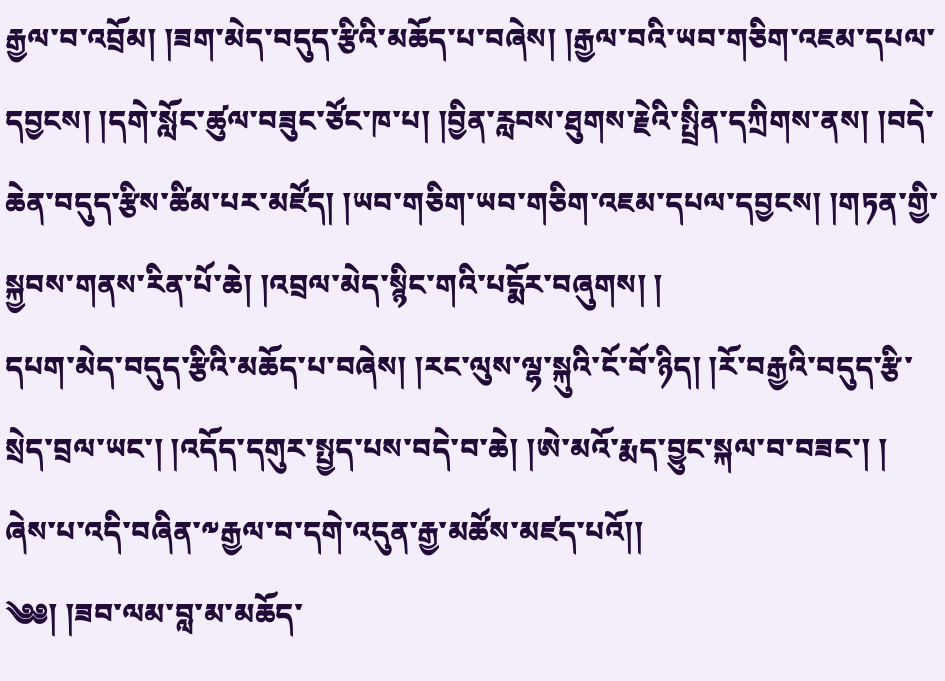རྒྱལ་བ་འབྲོམ། །ཟག་མེད་བདུད་རྩིའི་མཆོད་པ་བཞེས། །རྒྱལ་བའི་ཡབ་གཅིག་འཇམ་དཔལ་དབྱངས། །དགེ་སློང་ཚུལ་བཟུང་ཙོང་ཁ་པ། །བྱིན་རླབས་ཐུགས་རྗེའི་སྤྲིན་དཀྲིགས་ནས། །བདེ་ཆེན་བདུད་རྩིས་ཚིམ་པར་མཛོད། །ཡབ་གཅིག་ཡབ་གཅིག་འཇམ་དཔལ་དབྱངས། །གཏན་གྱི་སྐྱབས་གནས་རིན་པོ་ཆེ། །འབྲལ་མེད་སྙིང་གའི་པདྨོར་བཞུགས། །
དཔག་མེད་བདུད་རྩིའི་མཆོད་པ་བཞེས། །རང་ལུས་ལྷ་སྐུའི་ངོ་བོ་ཉིད། །རོ་བརྒྱའི་བདུད་རྩི་སྲེད་བྲལ་ཡང་། །འདོད་དགུར་སྤྱད་པས་བདེ་བ་ཆེ། །ཨེ་མའོ་རྨད་བྱུང་སྐལ་བ་བཟང་། ། ཞེས་པ་འདི་བཞིན་༸རྒྱལ་བ་དགེ་འདུན་རྒྱ་མཚོས་མཛད་པའོ།།
༄༅། །ཟབ་ལམ་བླ་མ་མཆོད་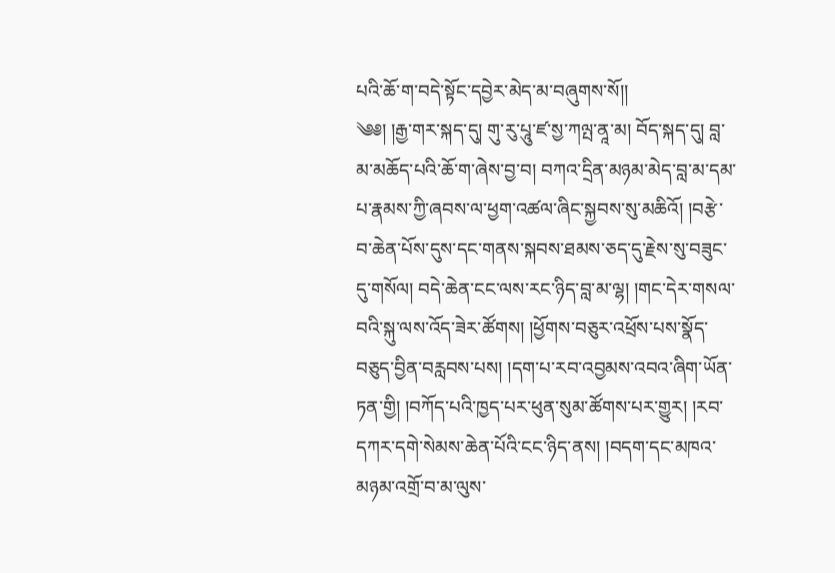པའི་ཆོ་ག་བདེ་སྟོང་དབྱེར་མེད་མ་བཞུགས་སོ།།
༄༅། །རྒྱ་གར་སྐད་དུ། གུ་རུ་པཱུ་ཛ་སྱ་ཀལྤ་ནཱ་མ། བོད་སྐད་དུ། བླ་མ་མཆོད་པའི་ཆོ་ག་ཞེས་བྱ་བ། བཀའ་དྲིན་མཉམ་མེད་བླ་མ་དམ་པ་རྣམས་ཀྱི་ཞབས་ལ་ཕྱག་འཚལ་ཞིང་སྐྱབས་སུ་མཆིའོ། །བརྩེ་བ་ཆེན་པོས་དུས་དང་གནས་སྐབས་ཐམས་ཅད་དུ་རྗེས་སུ་བཟུང་དུ་གསོལ། བདེ་ཆེན་ངང་ལས་རང་ཉིད་བླ་མ་ལྷ། །གང་དེར་གསལ་བའི་སྐུ་ལས་འོད་ཟེར་ཚོགས། །ཕྱོགས་བཅུར་འཕྲོས་པས་སྣོད་བཅུད་བྱིན་བརླབས་པས། །དག་པ་རབ་འབྱམས་འབའ་ཞིག་ཡོན་ཏན་གྱི། །བཀོད་པའི་ཁྱད་པར་ཕུན་སུམ་ཚོགས་པར་གྱུར། །རབ་དཀར་དགེ་སེམས་ཆེན་པོའི་ངང་ཉིད་ནས། །བདག་དང་མཁའ་མཉམ་འགྲོ་བ་མ་ལུས་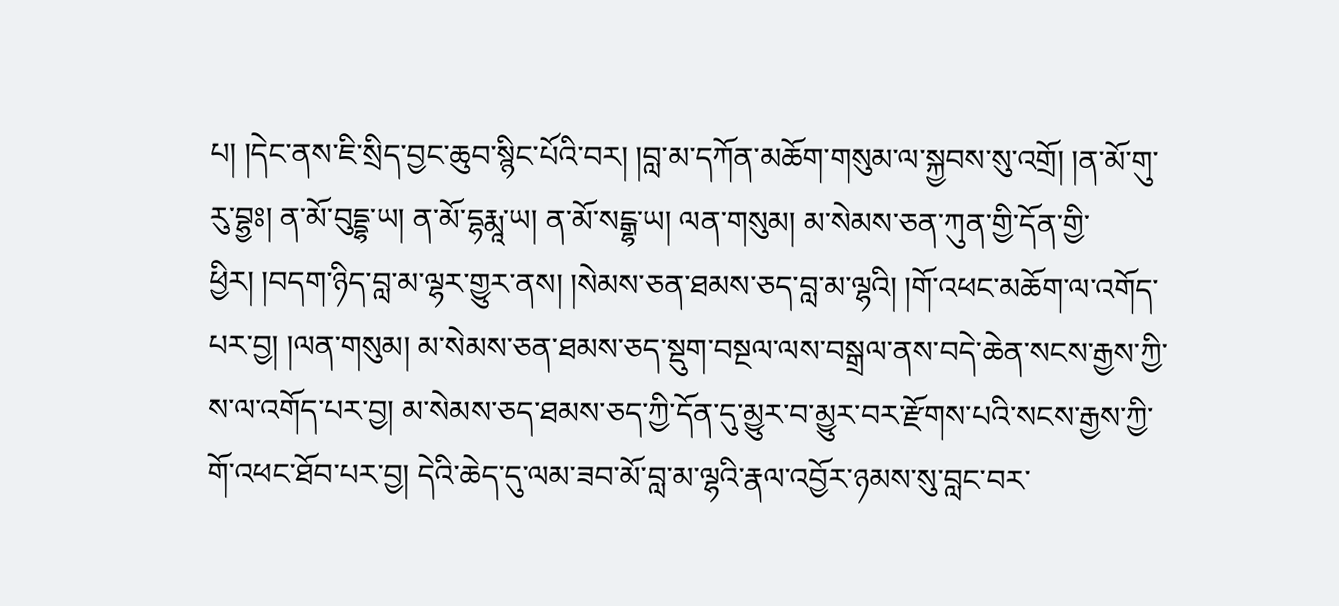པ། །དེང་ནས་ཇི་སྲིད་བྱང་ཆུབ་སྙིང་པོའི་བར། །བླ་མ་དཀོན་མཆོག་གསུམ་ལ་སྐྱབས་སུ་འགྲོ། །ན་མོ་གུ་རུ་བྷྱཿ། ན་མོ་བུདྡྷ་ཡ། ན་མོ་དྷརྨཱ་ཡ། ན་མོ་སངྒྷ་ཡ། ལན་གསུམ། མ་སེམས་ཅན་ཀུན་གྱི་དོན་གྱི་ཕྱིར། །བདག་ཉིད་བླ་མ་ལྷར་གྱུར་ནས། །སེམས་ཅན་ཐམས་ཅད་བླ་མ་ལྷའི། །གོ་འཕང་མཆོག་ལ་འགོད་པར་བྱ། །ལན་གསུམ། མ་སེམས་ཅན་ཐམས་ཅད་སྡུག་བསྔལ་ལས་བསྒྲལ་ནས་བདེ་ཆེན་སངས་རྒྱས་ཀྱི་ས་ལ་འགོད་པར་བྱ། མ་སེམས་ཅད་ཐམས་ཅད་ཀྱི་དོན་དུ་མྱུར་བ་མྱུར་བར་རྫོགས་པའི་སངས་རྒྱས་ཀྱི་གོ་འཕང་ཐོབ་པར་བྱ། དེའི་ཆེད་དུ་ལམ་ཟབ་མོ་བླ་མ་ལྷའི་རྣལ་འབྱོར་ཉམས་སུ་བླང་བར་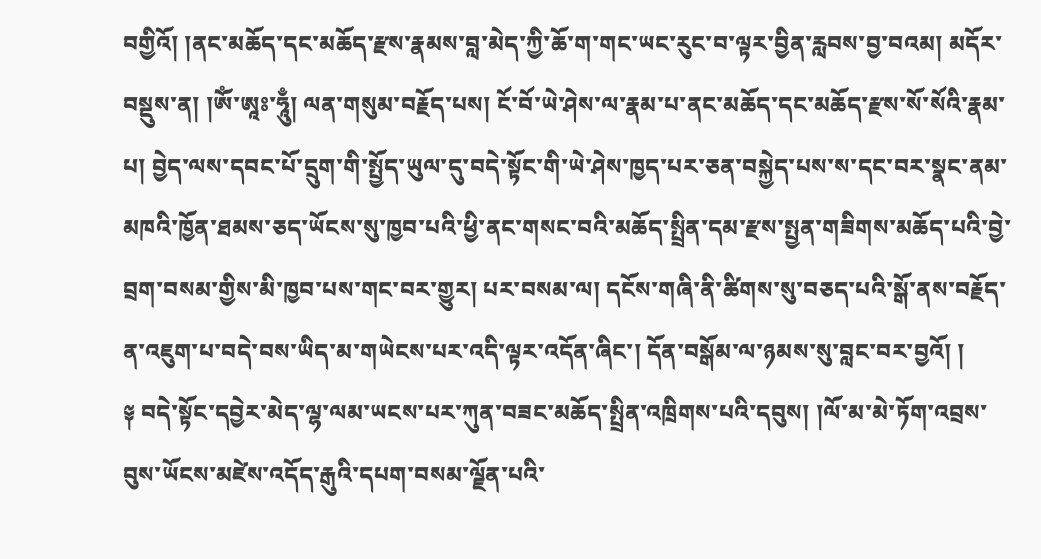བགྱིའོ། །ནང་མཆོད་དང་མཆོད་རྫས་རྣམས་བླ་མེད་ཀྱི་ཆོ་ག་གང་ཡང་རུང་བ་ལྟར་བྱིན་རླབས་བྱ་བའམ། མདོར་བསྡུས་ན། །ཨོཾ་ཨཱཿ་ཧཱུྃ། ལན་གསུམ་བརྗོད་པས། ངོ་བོ་ཡེ་ཤེས་ལ་རྣམ་པ་ནང་མཆོད་དང་མཆོད་རྫས་སོ་སོའི་རྣམ་པ། བྱེད་ལས་དབང་པོ་དྲུག་གི་སྤྱོད་ཡུལ་དུ་བདེ་སྟོང་གི་ཡེ་ཤེས་ཁྱད་པར་ཅན་བསྐྱེད་པས་ས་དང་བར་སྣང་ནམ་མཁའི་ཁྱོན་ཐམས་ཅད་ཡོངས་སུ་ཁྱབ་པའི་ཕྱི་ནང་གསང་བའི་མཆོད་སྤྲིན་དམ་རྫས་སྤྱན་གཟིགས་མཆོད་པའི་བྱེ་བྲག་བསམ་གྱིས་མི་ཁྱབ་པས་གང་བར་གྱུར། པར་བསམ་ལ། དངོས་གཞི་ནི་ཚིགས་སུ་བཅད་པའི་སྒོ་ནས་བརྗོད་ན་འཇུག་པ་བདེ་བས་ཡིད་མ་གཡེངས་པར་འདི་ལྟར་འདོན་ཞིང་། དོན་བསྒོམ་ལ་ཉམས་སུ་བླང་བར་བྱའོ། །
༈ བདེ་སྟོང་དབྱེར་མེད་ལྷ་ལམ་ཡངས་པར་ཀུན་བཟང་མཆོད་སྤྲིན་འཁྲིགས་པའི་དབུས། །ལོ་མ་མེ་ཏོག་འབྲས་བུས་ཡོངས་མཛེས་འདོད་རྒུའི་དཔག་བསམ་ལྗོན་པའི་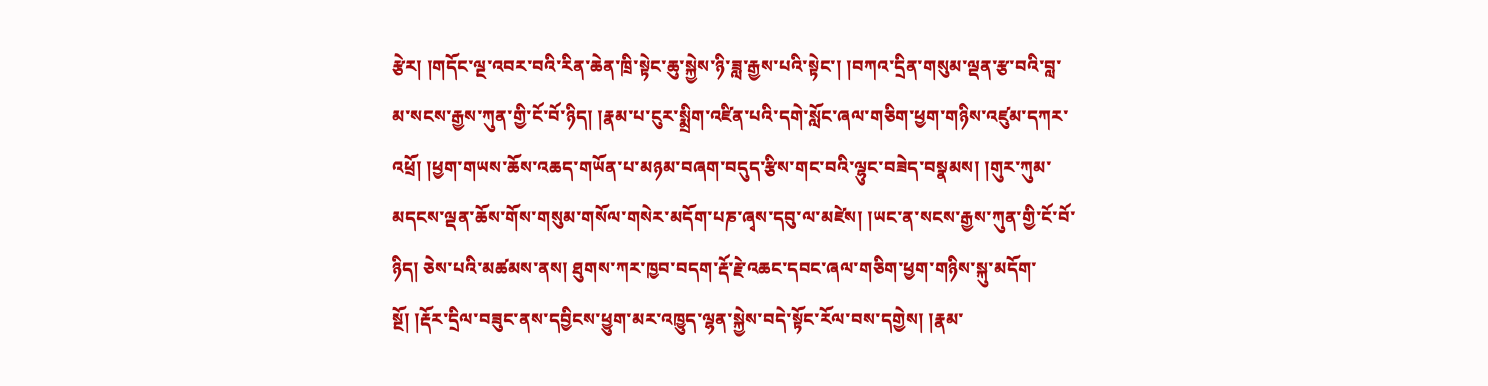རྩེར། །གདོང་ལྔ་འབར་བའི་རིན་ཆེན་ཁྲི་སྟེང་ཆུ་སྐྱེས་ཉི་ཟླ་རྒྱས་པའི་སྟེང་། །བཀའ་དྲིན་གསུམ་ལྡན་རྩ་བའི་བླ་མ་སངས་རྒྱས་ཀུན་གྱི་ངོ་བོ་ཉིད། །རྣམ་པ་ངུར་སྨྲིག་འཛིན་པའི་དགེ་སློང་ཞལ་གཅིག་ཕྱག་གཉིས་འཛུམ་དཀར་འཕྲོ། །ཕྱག་གཡས་ཆོས་འཆད་གཡོན་པ་མཉམ་བཞག་བདུད་རྩིས་གང་བའི་ལྷུང་བཟེད་བསྣམས། །གུར་ཀུམ་མདངས་ལྡན་ཆོས་གོས་གསུམ་གསོལ་གསེར་མདོག་པཎ་ཞྭས་དབུ་ལ་མཛེས། །ཡང་ན་སངས་རྒྱས་ཀུན་གྱི་ངོ་བོ་ཉིད། ཅེས་པའི་མཚམས་ནས། ཐུགས་ཀར་ཁྱབ་བདག་རྡོ་རྗེ་འཆང་དབང་ཞལ་གཅིག་ཕྱག་གཉིས་སྐུ་མདོག་སྔོ། །རྡོར་དྲིལ་བཟུང་ནས་དབྱིངས་ཕྱུག་མར་འཁྱུད་ལྷན་སྐྱེས་བདེ་སྟོང་རོལ་བས་དགྱེས། །རྣམ་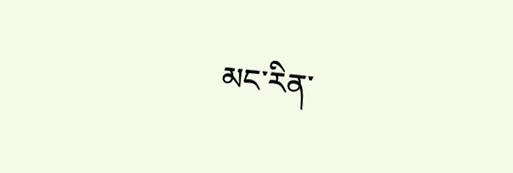མང་རིན་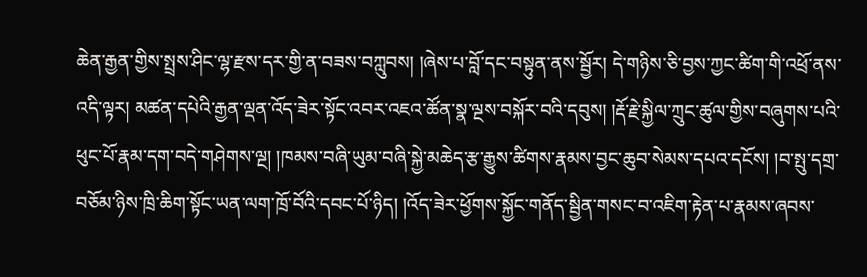ཆེན་རྒྱན་གྱིས་སྤྲས་ཤིང་ལྷ་རྫས་དར་གྱི་ན་བཟས་བཀླུབས། །ཞེས་པ་བློ་དང་བསྟུན་ནས་སྦྱོར། དེ་གཉིས་ཅི་བྱས་ཀྱང་ཚིག་གི་འཕྲོ་ནས་འདི་ལྟར། མཚན་དཔེའི་རྒྱན་ལྡན་འོད་ཟེར་སྟོང་འབར་འཇའ་ཚོན་སྣ་ལྔས་བསྐོར་བའི་དབུས། །རྡོ་རྗེ་སྐྱིལ་ཀྲུང་ཚུལ་གྱིས་བཞུགས་པའི་ཕུང་པོ་རྣམ་དག་བདེ་གཤེགས་ལྔ། །ཁམས་བཞི་ཡུམ་བཞི་སྐྱེ་མཆེད་རྩ་རྒྱུས་ཚིགས་རྣམས་བྱང་ཆུབ་སེམས་དཔའ་དངོས། །བ་སྤུ་དགྲ་བཅོམ་ཉིས་ཁྲི་ཆིག་སྟོང་ཡན་ལག་ཁྲོ་བོའི་དབང་པོ་ཉིད། །འོད་ཟེར་ཕྱོགས་སྐྱོང་གནོད་སྦྱིན་གསང་བ་འཇིག་རྟེན་པ་རྣམས་ཞབས་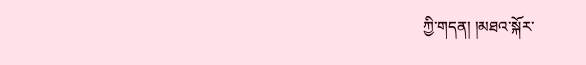ཀྱི་གདན། །མཐའ་སྐོར་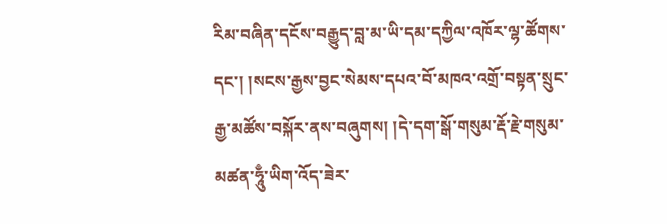རིམ་བཞིན་དངོས་བརྒྱུད་བླ་མ་ཡི་དམ་དཀྱིལ་འཁོར་ལྷ་ཚོགས་དང་། །སངས་རྒྱས་བྱང་སེམས་དཔའ་བོ་མཁའ་འགྲོ་བསྟན་སྲུང་རྒྱ་མཚོས་བསྐོར་ནས་བཞུགས། །དེ་དག་སྒོ་གསུམ་རྡོ་རྗེ་གསུམ་མཚན་ཧཱུྃ་ཡིག་འོད་ཟེར་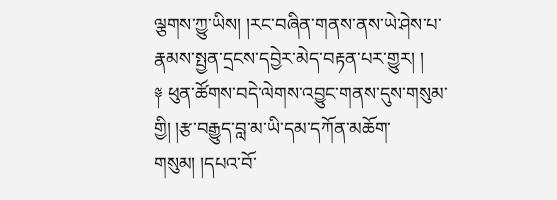ལྕགས་ཀྱུ་ཡིས། །རང་བཞིན་གནས་ནས་ཡེ་ཤེས་པ་རྣམས་སྤྱན་དྲངས་དབྱེར་མེད་བརྟན་པར་གྱུར། །
༈ ཕུན་ཚོགས་བདེ་ལེགས་འབྱུང་གནས་དུས་གསུམ་གྱི། །རྩ་བརྒྱུད་བླ་མ་ཡི་དམ་དཀོན་མཆོག་གསུམ། །དཔའ་བོ་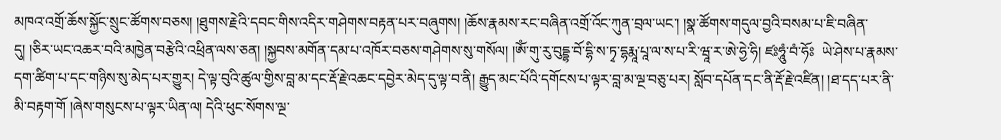མཁའ་འགྲོ་ཆོས་སྐྱོང་སྲུང་ཚོགས་བཅས། །ཐུགས་རྗེའི་དབང་གིས་འདིར་གཤེགས་བརྟན་པར་བཞུགས། །ཆོས་རྣམས་རང་བཞིན་འགྲོ་འོང་ཀུན་བྲལ་ཡང་། །སྣ་ཚོགས་གདུལ་བྱའི་བསམ་པ་ཇི་བཞིན་དུ། །ཅིར་ཡང་འཆར་བའི་མཁྱེན་བརྩེའི་འཕྲིན་ལས་ཅན། །སྐྱབས་མགོན་དམ་པ་འཁོར་བཅས་གཤེགས་སུ་གསོལ། །ཨོཾ་གུ་རུ་བུདྡྷ་བོ་དྷི་ས་ཏྭ་དྷརྨཱ་པཱ་ལ་ས་པ་རི་ཝཱ་ར་ཨེ་ཧྱེ་ཧི། ཛཿཧཱུཾ་བཾ་ཧོཿ  ཡེ་ཤེས་པ་རྣམས་དག་ཚིག་པ་དང་གཉིས་སུ་མེད་པར་གྱུར། དེ་ལྟ་བུའི་ཚུལ་གྱིས་བླ་མ་དང་རྡོ་རྗེ་འཆང་དབྱེར་མེད་དུ་ལྟ་བ་ནི། རྒྱུད་མང་པོའི་དགོངས་པ་ལྟར་བླ་མ་ལྔ་བཅུ་པར། སློབ་དཔོན་དང་ནི་རྡོ་རྗེ་འཛིན། །ཐ་དད་པར་ནི་མི་བརྟག་གོ །ཞེས་གསུངས་པ་ལྟར་ཡིན་ལ། དེའི་ཕུང་སོགས་ལྔ་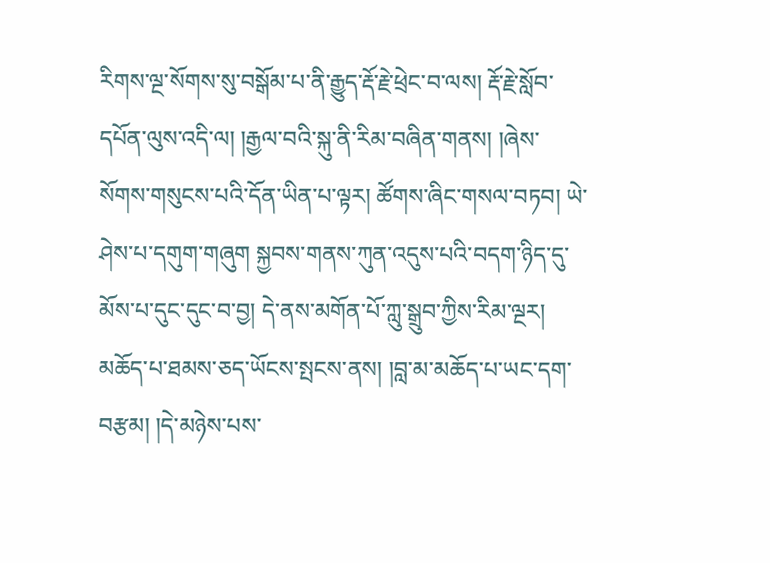རིགས་ལྔ་སོགས་སུ་བསྒོམ་པ་ནི་རྒྱུད་རྡོ་རྗེ་ཕྲེང་བ་ལས། རྡོ་རྗེ་སློབ་དཔོན་ལུས་འདི་ལ། །རྒྱལ་བའི་སྐུ་ནི་རིམ་བཞིན་གནས། །ཞེས་སོགས་གསུངས་པའི་དོན་ཡིན་པ་ལྟར། ཚོགས་ཞིང་གསལ་བཏབ། ཡེ་ཤེས་པ་དགུག་གཞུག སྐྱབས་གནས་ཀུན་འདུས་པའི་བདག་ཉིད་དུ་མོས་པ་དུང་དུང་བ་བྱ། དེ་ནས་མགོན་པོ་ཀླུ་སྒྲུབ་ཀྱིས་རིམ་ལྔར། མཆོད་པ་ཐམས་ཅད་ཡོངས་སྤངས་ནས། །བླ་མ་མཆོད་པ་ཡང་དག་བརྩམ། །དེ་མཉེས་པས་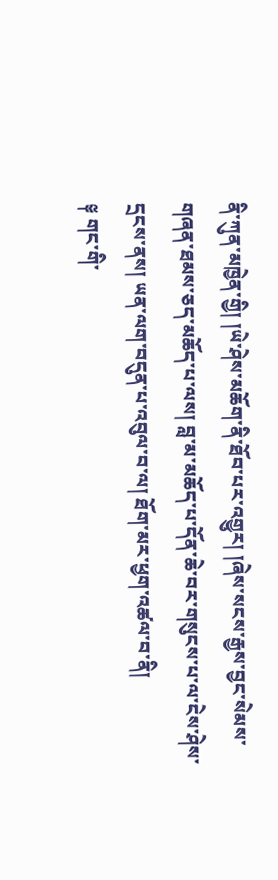ནི་ཀུན་མཁྱེན་གྱི། །ཡེ་ཤེས་མཆོག་ནི་ཐོབ་པར་འགྱུར། །ཞེས་སངས་རྒྱས་བྱང་སེམས་གཞན་ཐམས་ཅད་མཆོད་པ་ལས། བླ་མ་མཆོད་པ་དོན་ཆེ་བར་གསུངས་པ་ལ་ངེས་ཤེས་དྲངས་ནས། ཡན་ལག་བདུན་པ་འབུལ་བ་ལ། ཐོག་མར་ཕྱག་འཚལ་བ་ནི།
༈ གང་གི་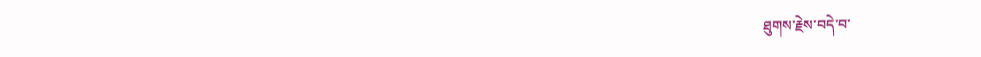ཐུགས་རྗེས་བདེ་བ་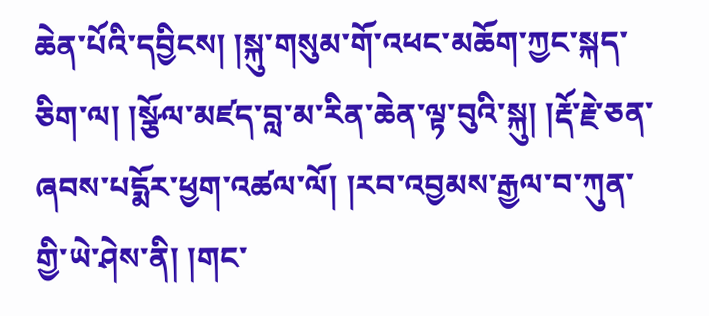ཆེན་པོའི་དབྱིངས། །སྐུ་གསུམ་གོ་འཕང་མཆོག་ཀྱང་སྐད་ཅིག་ལ། །སྩོལ་མཛད་བླ་མ་རིན་ཆེན་ལྟ་བུའི་སྐུ། །རྡོ་རྗེ་ཅན་ཞབས་པདྨོར་ཕྱག་འཚལ་ལོ། །རབ་འབྱམས་རྒྱལ་བ་ཀུན་གྱི་ཡེ་ཤེས་ནི། །གང་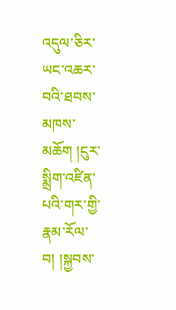འདུལ་ཅིར་ཡང་འཆར་བའི་ཐབས་མཁས་མཆོག །ངུར་སྨྲིག་འཛིན་པའི་གར་གྱི་རྣམ་རོལ་བ། །སྐྱབས་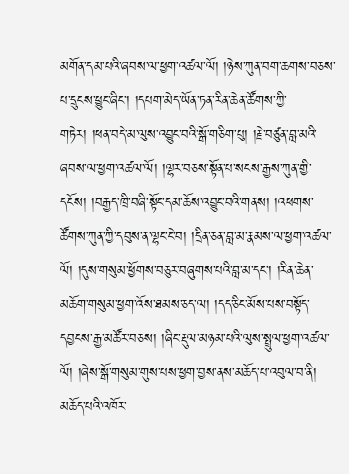མགོན་དམ་པའི་ཞབས་ལ་ཕྱག་འཚལ་ལོ། །ཉེས་ཀུན་བག་ཆགས་བཅས་པ་དྲུངས་ཕྱུང་ཞིང་། །དཔག་མེད་ཡོན་ཏན་རིན་ཆེན་ཚོགས་ཀྱི་གཏེར། །ཕན་བདེ་མ་ལུས་འབྱུང་བའི་སྒོ་གཅིག་པུ། །རྗེ་བཙུན་བླ་མའི་ཞབས་ལ་ཕྱག་འཚལ་ལོ། །ལྷར་བཅས་སྟོན་པ་སངས་རྒྱས་ཀུན་གྱི་དངོས། །བརྒྱད་ཁྲི་བཞི་སྟོང་དམ་ཆོས་འབྱུང་བའི་གནས། །འཕགས་ཚོགས་ཀུན་ཀྱི་དབུས་ན་ལྷང་ངེ་བ། །དྲིན་ཅན་བླ་མ་རྣམས་ལ་ཕྱག་འཚལ་ལོ། །དུས་གསུམ་ཕྱོགས་བཅུར་བཞུགས་པའི་བླ་མ་དང་། །རིན་ཆེན་མཆོག་གསུམ་ཕྱག་འོས་ཐམས་ཅད་ལ། །དད་ཅིང་མོས་པས་བསྟོད་དབྱངས་རྒྱ་མཚོར་བཅས། །ཞིང་རྡུལ་མཉམ་པའི་ལུས་སྤྲུལ་ཕྱག་འཚལ་ལོ། །ཞེས་སྒོ་གསུམ་གུས་པས་ཕྱག་བྱས་ནས་མཆོད་པ་འབུལ་བ་ནི། མཆོད་པའི་འཁོར་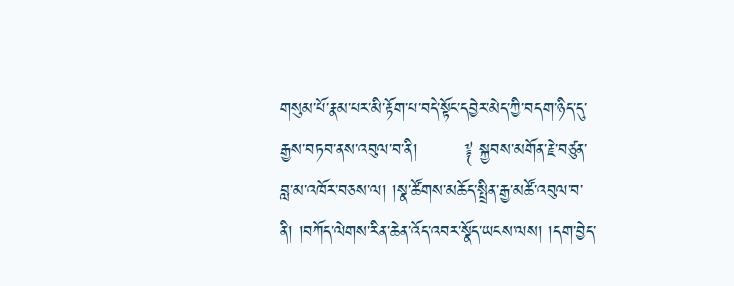གསུམ་པོ་རྣམ་པར་མི་རྟོག་པ་བདེ་སྟོང་དབྱེར་མེད་ཀྱི་བདག་ཉིད་དུ་རྒྱས་བཏབ་ནས་འབུལ་བ་ནི།        ༈ སྐྱབས་མགོན་རྗེ་བཙུན་བླ་མ་འཁོར་བཅས་ལ། །སྣ་ཚོགས་མཆོད་སྤྲིན་རྒྱ་མཚོ་འབུལ་བ་ནི། །བཀོད་ལེགས་རིན་ཆེན་འོད་འབར་སྣོད་ཡངས་ལས། །དག་བྱེད་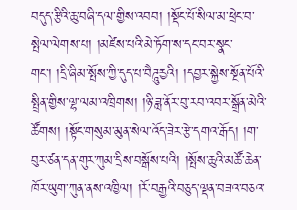བདུད་རྩིའི་ཆུ་བཞི་དལ་གྱིས་འབབ། །སྡོང་པོ་སིལ་མ་ཕྲེང་བ་སྤེལ་ལེགས་པ། །མཛེས་པའི་མེ་ཏོག་ས་དང་བར་སྣང་གང་། །དྲི་ཞིམ་སྤོས་ཀྱི་དུད་པ་བཻཌཱུརྱའི། །དབྱར་སྐྱེས་སྔོན་པོའི་སྤྲིན་གྱིས་ལྷ་ལམ་འཁྲིགས། །ཉི་ཟླ་ནོར་བུ་རབ་འབར་སྒྲོན་མེའི་ཚོགས། །སྟོང་གསུམ་མུན་སེལ་འོད་ཟེར་རྩེ་དགའ་རྒོད། །ག་བུར་ཙན་དན་གུར་ཀུམ་དྲིས་བསྒོས་པའི། །སྤོས་ཆུའི་མཚོ་ཆེན་ཁོར་ཡུག་ཀུན་ནས་འཁྱིལ། །རོ་བརྒྱའི་བཅུད་ལྡན་བཟའ་བཅའ་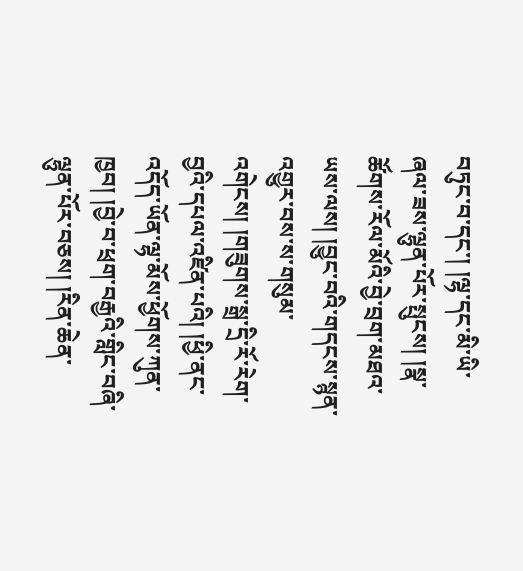བཏུང་བ་དང་། །ལྷ་དང་མི་ཡི་ཞལ་ཟས་ལྷུན་པོར་སྤུངས། །སྣ་ཚོགས་རོལ་མོའི་བྱེ་བྲག་མཐའ་ཡས་ལས། །བྱུང་བའི་གདངས་སྙན་འགྱུར་བས་ས་གསུམ་འགེངས། །གཟུགས་སྒྲ་དྲི་རོ་རེག་བྱའི་དཔལ་འཛིན་པའི། །ཕྱི་ནང་འདོད་ཡོན་ལྷ་མོས་ཕྱོགས་ཀུན་ཁྱབ། །བྱེ་བ་ཕྲག་བརྒྱའི་གླིང་བཞི་ལྷུན་པོར་བཅས། །རིན་ཆེན་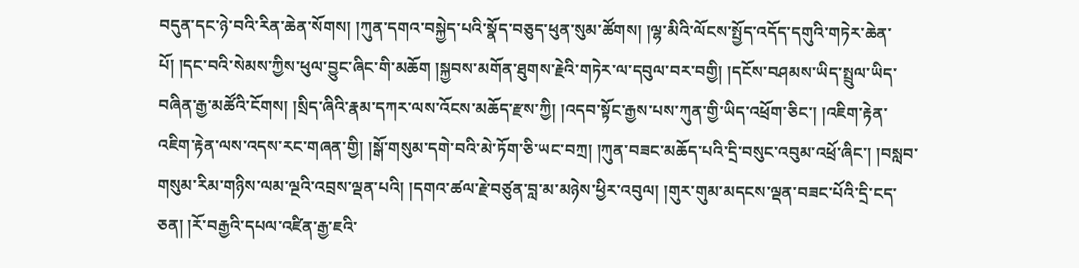བདུན་དང་ཉེ་བའི་རིན་ཆེན་སོགས། །ཀུན་དགའ་བསྐྱེད་པའི་སྣོད་བཅུད་ཕུན་སུམ་ཚོགས། །ལྷ་མིའི་ལོངས་སྤྱོད་འདོད་དགུའི་གཏེར་ཆེན་པོ། །དང་བའི་སེམས་ཀྱིས་ཕུལ་བྱུང་ཞིང་གི་མཆོག །སྐྱབས་མགོན་ཐུགས་རྗེའི་གཏེར་ལ་དབུལ་བར་བགྱི། །དངོས་བཤམས་ཡིད་སྤྲུལ་ཡིད་བཞིན་རྒྱ་མཚོའི་ངོགས། །སྲིད་ཞིའི་རྣམ་དཀར་ལས་འོངས་མཆོད་རྫས་ཀྱི། །འདབ་སྟོང་རྒྱས་པས་ཀུན་གྱི་ཡིད་འཕྲོག་ཅིང་། །འཇིག་རྟེན་འཇིག་རྟེན་ལས་འདས་རང་གཞན་གྱི། །སྒོ་གསུམ་དགེ་བའི་མེ་ཏོག་ཅི་ཡང་བཀྲ། །ཀུན་བཟང་མཆོད་པའི་དྲི་བསུང་འབུམ་འཕྲོ་ཞིང་། །བསླབ་གསུམ་རིམ་གཉིས་ལམ་ལྔའི་འབྲས་ལྡན་པའི། །དགའ་ཚལ་རྗེ་བཙུན་བླ་མ་མཉེས་ཕྱིར་འབུལ། །གུར་གུམ་མདངས་ལྡན་བཟང་པོའི་དྲི་ངད་ཅན། །རོ་བརྒྱའི་དཔལ་འཛིན་རྒྱ་ཇའི་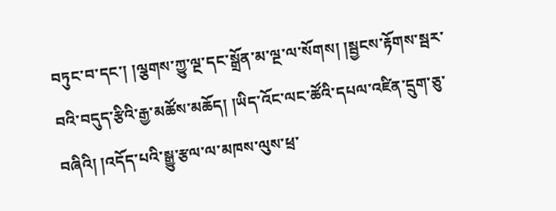བཏུང་བ་དང་། །ལྕགས་ཀྱུ་ལྔ་དང་སྒྲོན་མ་ལྔ་ལ་སོགས། །སྦྱངས་རྟོགས་སྦར་བའི་བདུད་རྩིའི་རྒྱ་མཚོས་མཆོད། །ཡིད་འོང་ལང་ཚོའི་དཔལ་འཛིན་དྲུག་ཅུ་བཞིའི། །འདོད་པའི་སྒྱུ་རྩལ་ལ་མཁས་ལུས་ཕྲ་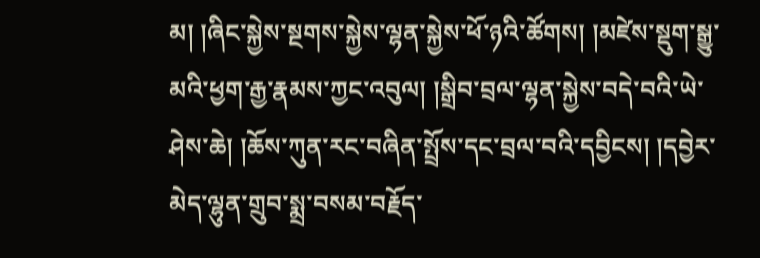མ། །ཞིང་སྐྱེས་སྔགས་སྐྱེས་ལྷན་སྐྱེས་ཕོ་ཉའི་ཚོགས། །མཛེས་སྡུག་སྒྱུ་མའི་ཕྱག་རྒྱ་རྣམས་ཀྱང་འབུལ། །སྒྲིབ་བྲལ་ལྷན་སྐྱེས་བདེ་བའི་ཡེ་ཤེས་ཆེ། །ཆོས་ཀུན་རང་བཞིན་སྤྲོས་དང་བྲལ་བའི་དབྱིངས། །དབྱེར་མེད་ལྷུན་གྲུབ་སྨྲ་བསམ་བརྗོད་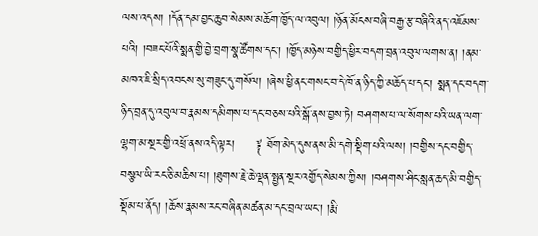ལས་འདས། །དོན་དམ་བྱང་ཆུབ་སེམས་མཆོག་ཁྱོད་ལ་འབུལ། །ཉོན་མོངས་བཞི་བརྒྱ་རྩ་བཞིའི་ནད་འཇོམས་པའི། །བཟང་པོའི་སྨན་གྱི་བྱེ་བྲག་སྣ་ཚོགས་དང་། །ཁྱོད་མཉེས་བགྱིད་ཕྱིར་བདག་བྲན་འབུལ་ལགས་ན། །ནམ་མཁའ་ཇི་སྲིད་འབངས་སུ་གཟུང་དུ་གསོལ། །ཞེས་ཕྱི་ནང་གསང་བ་དེ་ཁོ་ན་ཉིད་ཀྱི་མཆོད་པ་དང་། སྨན་དང་བདག་ཉིད་བྲན་དུ་འབུལ་བ་རྣམས་དམིགས་པ་དང་བཅས་པའི་སྒོ་ནས་བྱས་ཏེ། བཤགས་པ་ལ་སོགས་པའི་ཡན་ལག་ལྷག་མ་སྔར་གྱི་འཕྲོ་ནས་འདི་ལྟར།     ༈ ཐོག་མེད་དུས་ནས་མི་དགེ་སྡིག་པའི་ལས། །བགྱིས་དང་བགྱིད་བསྩལ་ཡི་རང་ཅི་མཆིས་པ། །ཐུགས་རྗེ་ཆེ་ལྡན་སྤྱན་སྔར་འགྱོད་སེམས་ཀྱིས། །བཤགས་ཤིང་སླན་ཆད་མི་བགྱིད་སྡོམ་པ་ནོད། །ཆོས་རྣམས་རང་བཞིན་མཚན་མ་དང་བྲལ་ཡང་། །རྨི་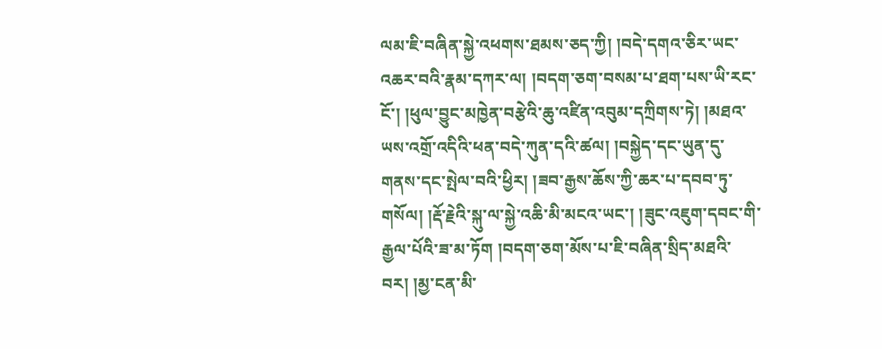ལམ་ཇི་བཞིན་སྐྱེ་འཕགས་ཐམས་ཅད་ཀྱི། །བདེ་དགའ་ཅིར་ཡང་འཆར་བའི་རྣམ་དཀར་ལ། །བདག་ཅག་བསམ་པ་ཐག་པས་ཡི་རང་ངོ་། །ཕུལ་བྱུང་མཁྱེན་བརྩེའི་ཆུ་འཛིན་འབུམ་དཀྲིགས་ཏེ། །མཐའ་ཡས་འགྲོ་འདིའི་ཕན་བདེ་ཀུན་དའི་ཚལ། །བསྐྱེད་དང་ཡུན་དུ་གནས་དང་སྤེལ་བའི་ཕྱིར། །ཟབ་རྒྱས་ཆོས་ཀྱི་ཆར་པ་དབབ་ཏུ་གསོལ། །རྡོ་རྗེའི་སྐུ་ལ་སྐྱེ་འཆི་མི་མངའ་ཡང་། །ཟུང་འཇུག་དབང་གི་རྒྱལ་པོའི་ཟ་མ་ཏོག །བདག་ཅག་མོས་པ་ཇི་བཞིན་སྲིད་མཐའི་བར། །མྱ་ངན་མི་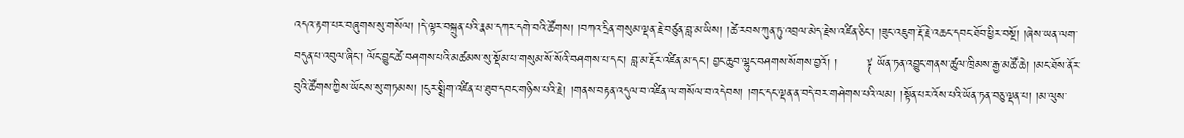འདའ་རྟག་པར་བཞུགས་སུ་གསོལ། །དེ་ལྟར་བསྐྲུན་པའི་རྣམ་དཀར་དགེ་བའི་ཚོགས། །བཀའ་དྲིན་གསུམ་ལྡན་རྗེ་བཙུན་བླ་མ་ཡིས། །ཚེ་རབས་ཀུན་ཏུ་འབྲལ་མེད་རྗེས་འཛིན་ཅིང་། །ཟུང་འཇུག་རྡོ་རྗེ་འཆང་དབང་ཐོབ་ཕྱིར་བསྔོ། །ཞེས་ཡན་ལག་བདུན་པ་འབུལ་ཞིང་། ལོང་བྱུང་ཚེ་བཤགས་པའི་མཚམས་སུ་སྡོམ་པ་གསུམ་སོ་སོའི་བཤགས་པ་དང་། བླ་མ་རྡོར་འཛིན་མ་དང་། བྱང་ཆུབ་ལྷུང་བཤགས་སོགས་བྱའོ། །       ༈ ཡོན་ཏན་འབྱུང་གནས་ཚུལ་ཁྲིམས་རྒྱ་མཚོ་ཆེ། །མང་ཐོས་ནོར་བུའི་ཚོགས་ཀྱིས་ཡོངས་སུ་གཏམས། །ངུར་སྨྲིག་འཛིན་པ་ཐུབ་དབང་གཉིས་པའི་རྗེ། །གནས་བརྟན་འདུལ་བ་འཛིན་ལ་གསོལ་བ་འདེབས། །གང་དང་ལྡན་ན་བདེ་བར་གཤེགས་པའི་ལམ། །སྟོན་པར་འོས་པའི་ཡོན་ཏན་བཅུ་ལྡན་པ། །མ་ལུས་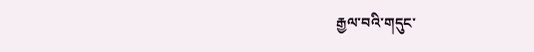རྒྱལ་བའི་གདུང་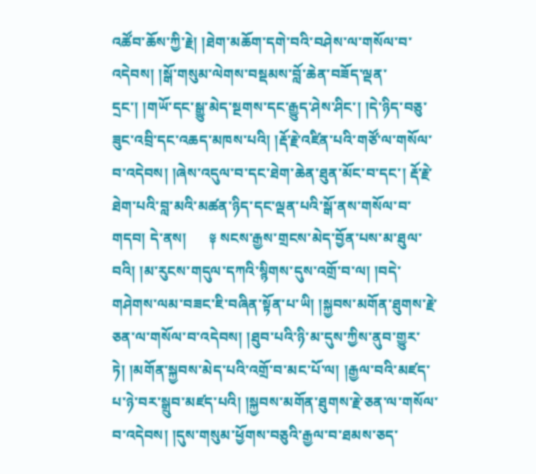འཚོབ་ཆོས་ཀྱི་རྗེ། །ཐེག་མཆོག་དགེ་བའི་བཤེས་ལ་གསོལ་བ་འདེབས། །སྒོ་གསུམ་ལེགས་བསྡམས་བློ་ཆེན་བཟོད་ལྡན་དྲང་། །གཡོ་དང་སྒྱུ་མེད་སྔགས་དང་རྒྱུད་ཤེས་ཤིང་། །དེ་ཉིད་བཅུ་ཟུང་འབྲི་དང་འཆད་མཁས་པའི། །རྡོ་རྗེ་འཛིན་པའི་གཙོ་ལ་གསོལ་བ་འདེབས། །ཞེས་འདུལ་བ་དང་ཐེག་ཆེན་ཐུན་མོང་བ་དང་། རྡོ་རྗེ་ཐེག་པའི་བླ་མའི་མཚན་ཉིད་དང་ལྡན་པའི་སྒོ་ནས་གསོལ་བ་གདབ། དེ་ནས།      ༈ སངས་རྒྱས་གྲངས་མེད་བྱོན་པས་མ་ཐུལ་བའི། །མ་རུངས་གདུལ་དཀའི་སྙིགས་དུས་འགྲོ་བ་ལ། །བདེ་གཤེགས་ལམ་བཟང་ཇི་བཞིན་སྟོན་པ་ཡི། །སྐྱབས་མགོན་ཐུགས་རྗེ་ཅན་ལ་གསོལ་བ་འདེབས། །ཐུབ་པའི་ཉི་མ་དུས་ཀྱིས་ནུབ་གྱུར་ཏེ། །མགོན་སྐྱབས་མེད་པའི་འགྲོ་བ་མང་པོ་ལ། །རྒྱལ་བའི་མཛད་པ་ཉེ་བར་སྒྲུབ་མཛད་པའི། །སྐྱབས་མགོན་ཐུགས་རྗེ་ཅན་ལ་གསོལ་བ་འདེབས། །དུས་གསུམ་ཕྱོགས་བཅུའི་རྒྱལ་བ་ཐམས་ཅད་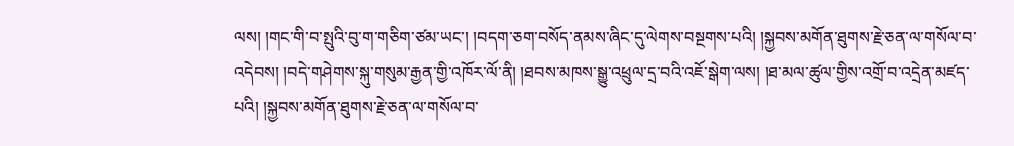ལས། །གང་གི་བ་སྤུའི་བུ་ག་གཅིག་ཙམ་ཡང་། །བདག་ཅག་བསོད་ནམས་ཞིང་དུ་ལེགས་བསྔགས་པའི། །སྐྱབས་མགོན་ཐུགས་རྗེ་ཅན་ལ་གསོལ་བ་འདེབས། །བདེ་གཤེགས་སྐུ་གསུམ་རྒྱན་གྱི་འཁོར་ལོ་ནི། །ཐབས་མཁས་སྒྱུ་འཕྲུལ་དྲ་བའི་འཇོ་སྒེག་ལས། །ཐ་མལ་ཚུལ་གྱིས་འགྲོ་བ་འདྲེན་མཛད་པའི། །སྐྱབས་མགོན་ཐུགས་རྗེ་ཅན་ལ་གསོལ་བ་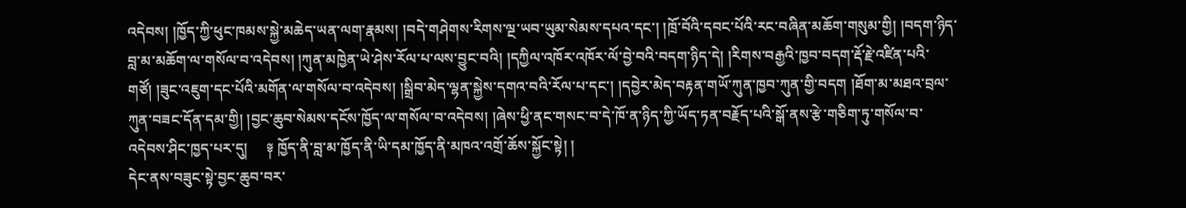འདེབས། །ཁྱོད་ཀྱི་ཕུང་ཁམས་སྐྱེ་མཆེད་ཡན་ལག་རྣམས། །བདེ་གཤེགས་རིགས་ལྔ་ཡབ་ཡུམ་སེམས་དཔའ་དང་། །ཁྲོ་བོའི་དབང་པོའི་རང་བཞིན་མཆོག་གསུམ་གྱི། །བདག་ཉིད་བླ་མ་མཆོག་ལ་གསོལ་བ་འདེབས། །ཀུན་མཁྱེན་ཡེ་ཤེས་རོལ་པ་ལས་བྱུང་བའི། །དཀྱིལ་འཁོར་འཁོར་ལོ་བྱེ་བའི་བདག་ཉིད་དེ། །རིགས་བརྒྱའི་ཁྱབ་བདག་རྡོ་རྗེ་འཛིན་པའི་གཙོ། །ཟུང་འཇུག་དང་པོའི་མགོན་ལ་གསོལ་བ་འདེབས། །སྒྲིབ་མེད་ལྷན་སྐྱེས་དགའ་བའི་རོལ་པ་དང་། །དབྱེར་མེད་བརྟན་གཡོ་ཀུན་ཁྱབ་ཀུན་གྱི་བདག །ཐོག་མ་མཐའ་བྲལ་ཀུན་བཟང་དོན་དམ་གྱི། །བྱང་ཆུབ་སེམས་དངོས་ཁྱོད་ལ་གསོལ་བ་འདེབས། །ཞེས་ཕྱི་ནང་གསང་བ་དེ་ཁོ་ན་ཉིད་ཀྱི་ཡོད་ཏན་བརྗོད་པའི་སྒོ་ནས་རྩེ་གཅིག་ཏུ་གསོལ་བ་འདེབས་ཤིང་ཁྱད་པར་དུ།     ༈ ཁྱོད་ནི་བླ་མ་ཁྱོད་ནི་ཡི་དམ་ཁྱོད་ནི་མཁའ་འགྲོ་ཆོས་སྐྱོང་སྟེ། །
དེང་ནས་བཟུང་སྟེ་བྱང་ཆུབ་བར་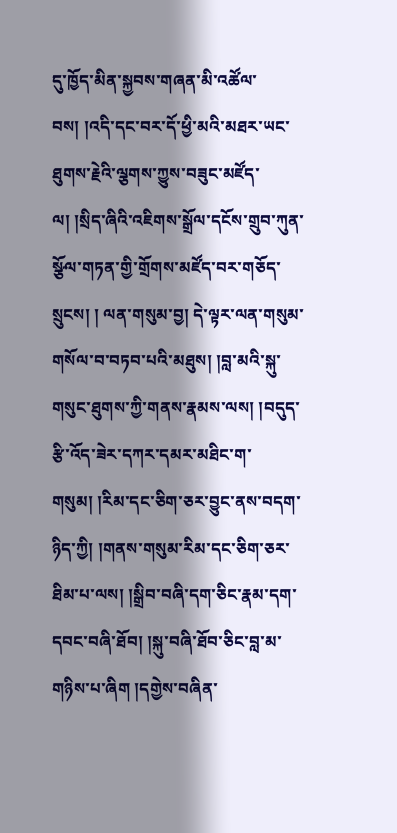དུ་ཁྱོད་མིན་སྐྱབས་གཞན་མི་འཚོལ་བས། །འདི་དང་བར་དོ་ཕྱི་མའི་མཐར་ཡང་ཐུགས་རྗེའི་ལྕགས་ཀྱུས་བཟུང་མཛོད་ལ། །སྲིད་ཞིའི་འཇིགས་སྒྲོལ་དངོས་གྲུབ་ཀུན་སྩོལ་གཏན་གྱི་གྲོགས་མཛོད་བར་གཅོད་སྲུངས། ། ལན་གསུམ་བྱ། དེ་ལྟར་ལན་གསུམ་གསོལ་བ་བཏབ་པའི་མཐུས། །བླ་མའི་སྐུ་གསུང་ཐུགས་ཀྱི་གནས་རྣམས་ལས། །བདུད་རྩི་འོད་ཟེར་དཀར་དམར་མཐིང་ག་གསུམ། །རིམ་དང་ཅིག་ཅར་བྱུང་ནས་བདག་ཉིད་ཀྱི། །གནས་གསུམ་རིམ་དང་ཅིག་ཅར་ཐིམ་པ་ལས། །སྒྲིབ་བཞི་དག་ཅིང་རྣམ་དག་དབང་བཞི་ཐོབ། །སྐུ་བཞི་ཐོབ་ཅིང་བླ་མ་གཉིས་པ་ཞིག །དགྱེས་བཞིན་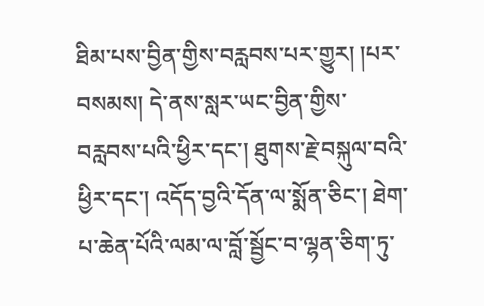ཐིམ་པས་བྱིན་གྱིས་བརླབས་པར་གྱུར། །པར་བསམས། དེ་ནས་སླར་ཡང་བྱིན་གྱིས་བརླབས་པའི་ཕྱིར་དང་། ཐུགས་རྗེ་བསྐུལ་བའི་ཕྱིར་དང་། འདོད་བྱའི་དོན་ལ་སྨོན་ཅིང་། ཐེག་པ་ཆེན་པོའི་ལམ་ལ་བློ་སྦྱོང་བ་ལྷན་ཅིག་ཏུ་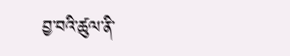བྱ་བའི་ཚུལ་ནི་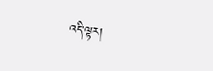འདི་ལྟར།